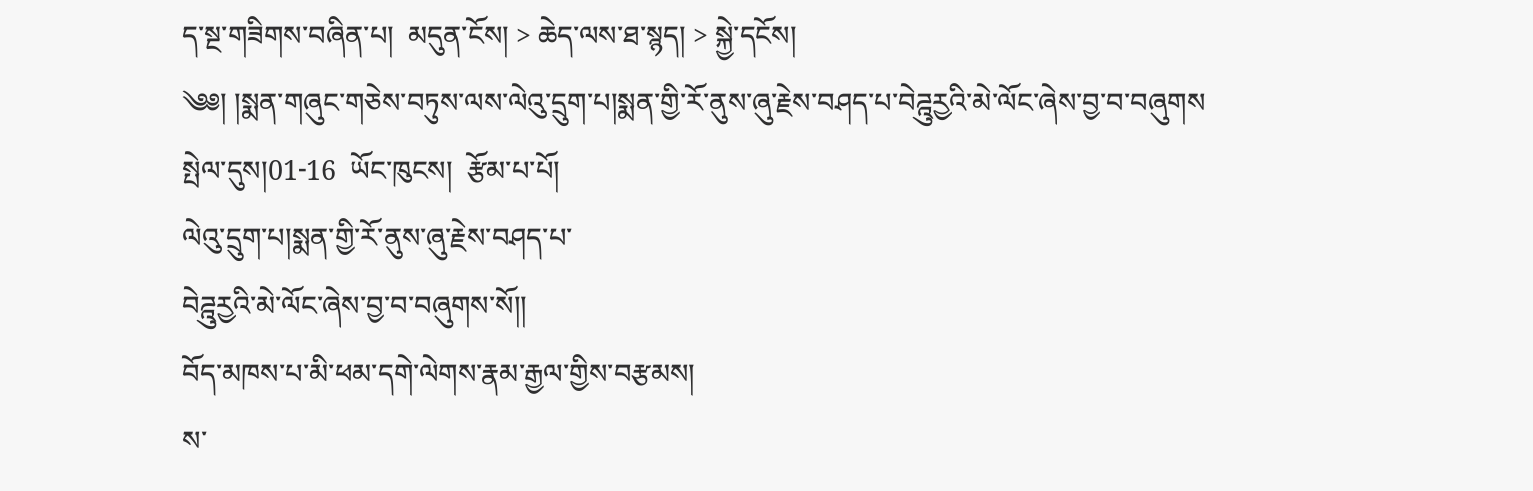ད་སྔ་གཟིགས་བཞིན་པ།  མདུན་ངོས། > ཆེད་ལས་ཐ་སྙད། > སྐྱེ་དངོས།
༄༅། །སྨན་གཞུང་གཅེས་བཏུས་ལས་ལེའུ་དྲུག་པ།སྨན་གྱི་རོ་ནུས་ཞུ་རྗེས་བཤད་པ་བེཌྰུརྱའི་མེ་ལོང་ཞེས་བྱ་བ་བཞུགས
སྤེལ་དུས།01-16  ཡོང་ཁུངས།  རྩོམ་པ་པོ།
ལེའུ་དྲུག་པ།སྨན་གྱི་རོ་ནུས་ཞུ་རྗེས་བཤད་པ་
བེཌྰུརྱའི་མེ་ལོང་ཞེས་བྱ་བ་བཞུགས་སོ།།
བོད་མཁས་པ་མི་ཕམ་དགེ་ལེགས་རྣམ་རྒྱལ་གྱིས་བརྩམས།
ས་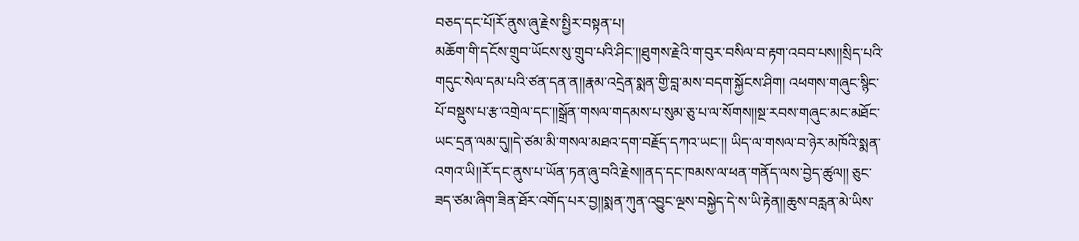བཅད་དང་པོ།རོ་ནུས་ཞུ་རྗེས་སྤྱིར་བསྟན་པ།
མཆོག་གི་དངོས་གྲུབ་ཡོངས་སུ་གྲུབ་པའི་ཤིང་།།ཐུགས་རྗེའི་ག་བུར་བསིལ་བ་རྟག་འབབ་པས།།སྲིད་པའི་གདུང་སེལ་དམ་པའི་ཙན་དན་ན།།རྣམ་འདྲེན་སྨན་གྱི་བླ་མས་བདག་སྐྱོངས་ཤིག། འཕགས་གཞུང་སྙིང་པོ་བསྡུས་པ་རྩ་འགྲེལ་དང་།།སྒྲོན་གསལ་གདམས་པ་སུམ་ཅུ་པ་ལ་སོགས།།སྔ་རབས་གཞུང་མང་མཐོང་ཡང་དྲན་ལམ་དུ།།དེ་ཙམ་མི་གསལ་མཐའ་དག་བརྗོད་དཀའ་ཡང་།། ཡིད་ལ་གསལ་བ་ཉེར་མཁོའི་སྨན་འགའ་ཡི།།རོ་དང་ནུས་པ་ཡོན་ཏན་ཞུ་བའི་རྗེས།།ནད་དང་ཁམས་ལ་ཕན་གནོད་ལས་བྱེད་ཚུལ།། ཅུང་ཟད་ཙམ་ཞིག་ཟིན་ཐོར་འགོད་པར་བྱ།།སྨན་ཀུན་འབྱུང་ལྔས་བསྐྱེད་དེ་ས་ཡི་རྟེན།།ཆུས་བརླན་མེ་ཡིས་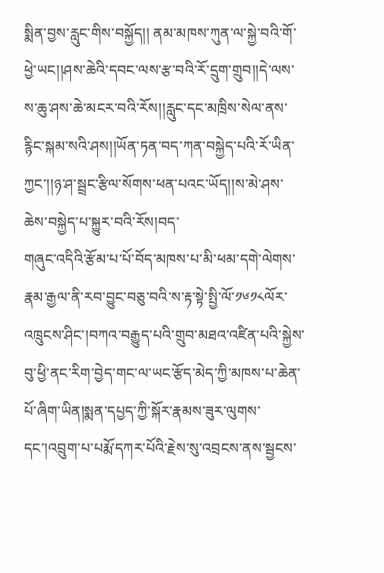སྨིན་བྱས་རླུང་གིས་བསྐྱོད།། ནམ་མཁས་ཀུན་ལ་སྐྱེ་བའི་གོ་ཕྱེ་ཡང།།ཤས་ཆེའི་དབང་ལས་རྩ་བའི་རོ་དྲུག་གྲུབ།།དེ་ལས་ས་ཆུ་ཤས་ཆེ་མངར་བའི་རོས།།རླུང་དང་མཁྲིས་སེལ་ནས་རྙིང་སྐམ་སའི་ཤས།།ཡོན་ཏན་བད་ཀན་བསྐྱེད་པའི་རོ་ཡིན་ཀྱང་།།ཉ་ཤ་སྦྲང་རྩིལ་སོགས་ཕན་པའང་ཡོད།།ས་མེ་ཤས་ཆེས་བསྐྱེད་པ་སྐྱུར་བའི་རོས།བད་
གཞུང་འདིའི་རྩོམ་པ་པོ་བོད་མཁས་པ་མི་ཕམ་དགེ་ལེགས་རྣམ་རྒྱལ་ནི་རབ་བྱུང་བཅུ་བའི་ས་རྟ་སྟེ་སྤྱི་ལོ་༡༦༡༨ལོར་འཁྲུངས་ཤིང་།བཀའ་བརྒྱུད་པའི་གྲུབ་མཐའ་འཛིན་པའི་སྐྱེས་བུ་ཕྱི་ནང་རིག་བྱེད་གང་ལ་ཡང་རྩོད་མེད་ཀྱི་མཁས་པ་ཆེན་པོ་ཞིག་ཡིན།སྨན་དཔྱད་ཀྱི་སྐོར་རྣམས་ཟུར་ལུགས་དང་།འབྲུག་པ་པརྨོ་དཀར་པོའི་རྗེས་སུ་འབྲངས་ནས་སྦྱངས་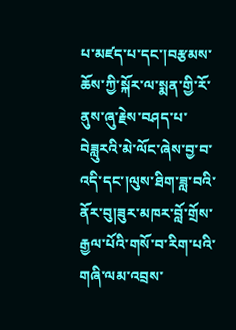པ་མཛད་པ་དང་།བརྩམས་ཆོས་ཀྱི་སྐོར་ལ་སྨན་གྱི་རོ་ནུས་ཞུ་རྗེས་བཤད་པ་བེཟླུརའི་མེ་ལོང་ཞེས་བྱ་བ་འདི་དང་།ལུས་ཐིག་ཟླ་བའི་ནོར་བུ།ཟུར་མཁར་བློ་གྲོས་རྒྱལ་པོའི་གསོ་བ་རིག་པའི་གཞི་ལམ་འབྲས་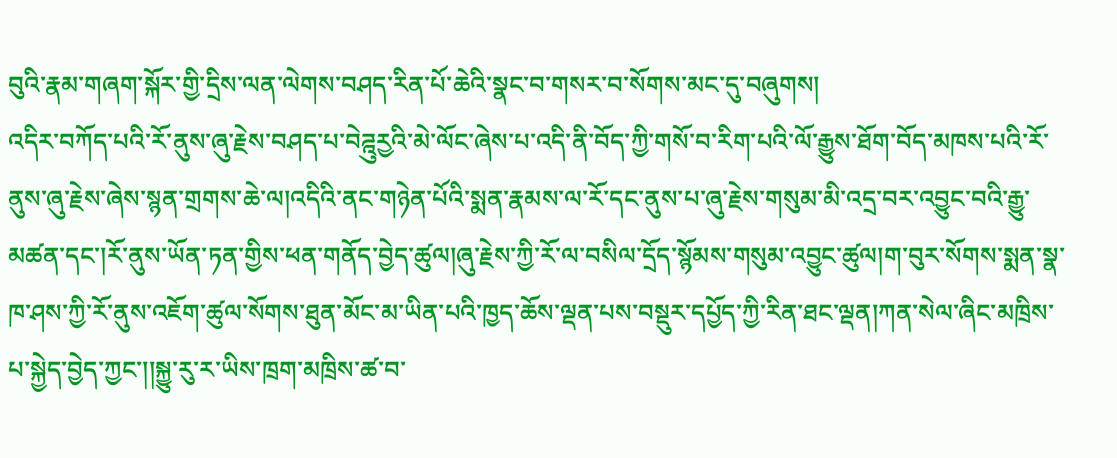བུའི་རྣམ་གཞག་སྐོར་གྱི་དྲིས་ལན་ལེགས་བཤད་རིན་པོ་ཆེའི་སྣང་བ་གསར་བ་སོགས་མང་དུ་བཞུགས།
འདིར་བཀོད་པའི་རོ་ནུས་ཞུ་རྗེས་བཤད་པ་བེཌྰུརྱའི་མེ་ལོང་ཞེས་པ་འདི་ནི་བོད་ཀྱི་གསོ་བ་རིག་པའི་ལོ་རྒྱུས་ཐོག་བོད་མཁས་པའི་རོ་ནུས་ཞུ་རྗེས་ཞེས་སྙན་གྲགས་ཆེ་ལ།འདིའི་ནང་གཉེན་པོའི་སྨན་རྣམས་ལ་རོ་དང་ནུས་པ་ཞུ་རྗེས་གསུམ་མི་འདྲ་བར་འབྱུང་བའི་རྒྱུ་མཚན་དང་།རོ་ནུས་ཡོན་ཏན་གྱིས་ཕན་གནོད་བྱེད་ཚུལ།ཞུ་རྗེས་ཀྱི་རོ་ལ་བསིལ་དྲོད་སྙོམས་གསུམ་འབྱུང་ཚུལ།ག་བུར་སོགས་སྨན་སྣ་ཁ་ཤས་ཀྱི་རོ་ནུས་འཇོག་ཚུལ་སོགས་ཐུན་མོང་མ་ཡིན་པའི་ཁྱད་ཆོས་ལྡན་པས་བསྡུར་དཔྱོད་ཀྱི་རིན་ཐང་ལྡན།ཀན་སེལ་ཞིང་མཁྲིས་པ་སྐྱེད་བྱེད་ཀྱང་།།སྐྱུ་རུ་ར་ཡིས་ཁྲག་མཁྲིས་ཚ་བ་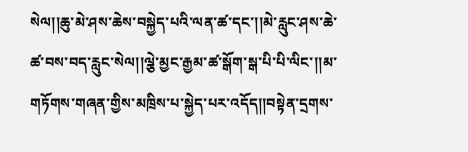སེལ།།ཆུ་མེ་ཤས་ཆེས་བསྐྱེད་པའི་ལན་ཚ་དང་།།མེ་རླུང་ཤས་ཆེ་ཚ་བས་བད་རླུང་སེལ།།ལྕེ་མྱང་རྒྱམ་ཚ་སྒོག་སྒ་པི་པི་ལིང་།།མ་གཏོགས་གཞན་གྱིས་མཁྲིས་པ་སྐྱེད་པར་འདོད།།བསྟེན་དྲགས་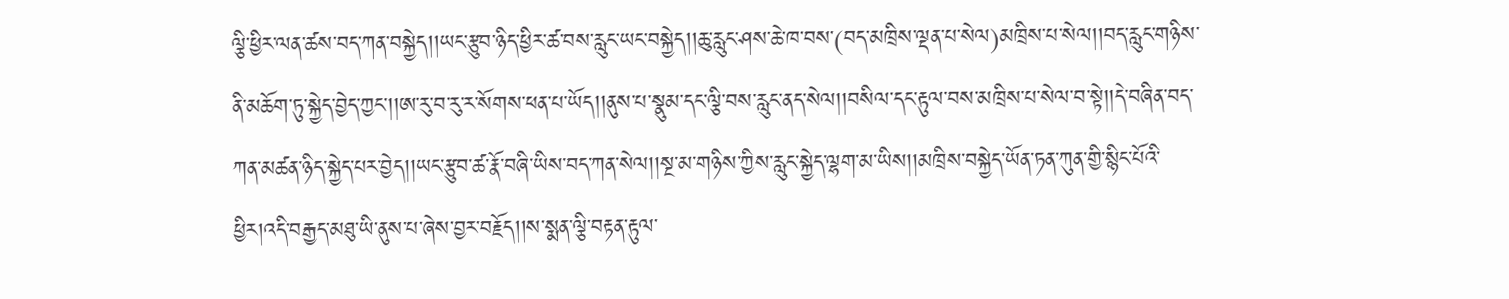ལྕི་ཕྱིར་ལན་ཚས་བད་ཀན་བསྐྱེད།།ཡང་རྩུབ་ཉིད་ཕྱིར་ཚ་བས་རླུང་ཡང་བསྐྱེད།།ཆུ་རླུང་ཤས་ཆེ་ཁ་བས་(བད་མཁྲིས་ལྡན་པ་སེལ)མཁྲིས་པ་སེལ།།བད་རླུང་གཉིས་ནི་མཆོག་ཏུ་སྐྱེད་བྱེད་ཀྱང་།།ཨ་རུ་བ་རུ་ར་སོགས་ཕན་པ་ཡོད།།ནུས་པ་སྣུམ་དང་ལྕི་བས་རླུང་ནད་སེལ།།བསིལ་དང་རྟུལ་བས་མཁྲིས་པ་སེལ་བ་སྟེ།།དེ་བཞིན་བད་ཀན་མཚན་ཉིད་སྐྱེད་པར་བྱེད།།ཡང་རྩུབ་ཚ་རྣོ་བཞི་ཡིས་བད་ཀན་སེལ།།སྔ་མ་གཉིས་ཀྱིས་རླུང་སྐྱེད་ལྷག་མ་ཡིས།།མཁྲིས་བསྐྱེད་ཡོན་ཏན་ཀུན་གྱི་སྙིང་པོའི་ཕྱིར།འདི་བརྒྱད་མཐུ་ཡི་ནུས་པ་ཞེས་བྱར་བརྗོད།།ས་སྨན་ལྕི་བརྟན་རྟུལ་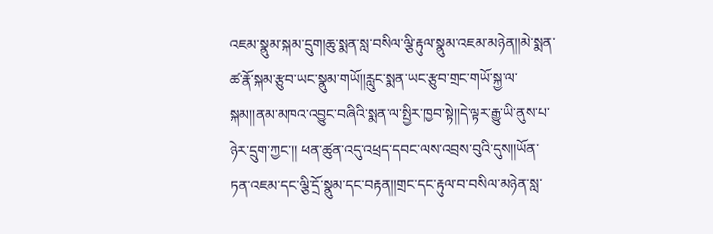འཇམ་སྣུམ་སྐམ་དྲུག།ཆུ་སྨན་སླ་བསིལ་ལྕི་རྟུལ་སྣུམ་འཇམ་མཉེན།།མེ་སྨན་ཚ་རྣོ་སྐམ་རྩུབ་ཡང་སྣུམ་གཡོ།།རླུང་སྨན་ཡང་རྩུབ་གྲང་གཡོ་སྐྱ་ལ་སྐམ།།ནམ་མཁའ་འབྱུང་བཞིའི་སྨན་ལ་སྤྱིར་ཁྱབ་སྟེ།།དེ་ལྟར་རྒྱུ་ཡི་ནུས་པ་ཉེར་དྲུག་ཀྱང་།། ཕན་ཚུན་འདུ་འཕྲད་དབང་ལས་འབྲས་བུའི་དུས།།ཡོན་ཏན་འཇམ་དང་ལྕི་དྲོ་སྣུམ་དང་བརྟན།།གྲང་དང་རྟུལ་བ་བསིལ་མཉེན་སླ་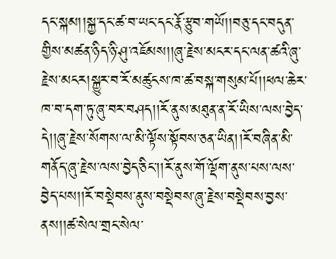དང་སྐམ།།སྐྱ་དང་ཚ་བ་ཡང་དང་རྣོ་རྩུབ་གཡོ།།བཅུ་དང་བདུན་གྱིས་མཚན་ཉིད་ཉི་ཤུ་འཇོམས།།ཞུ་རྗེས་མངར་དང་ལན་ཚའི་ཞུ་རྗེས་མངར།སྐྱུར་བ་རོ་མཚུངས་ཁ་ཚ་བསྐ་གསུམ་པོ།།ཕལ་ཆེར་ཁ་བ་དག་ཏུ་ཞུ་བར་བཤད།།རོ་ནུས་མཐུན་ན་རོ་ཡིས་ལས་བྱེད་དེ།།ཞུ་རྗེས་སོགས་ལ་མི་ལྟོས་སྟོབས་ཅན་ཡིན།།རོ་བཞིན་མི་གནོད་ཞུ་རྗེས་ལས་བྱེད་ཅིང་།།རོ་ནུས་གོ་ལྡོག་ནུས་པས་ལས་བྱེད་པས།།རོ་བསྡེབས་ནུས་བསྡེབས་ཞུ་རྗེས་བསྡེབས་བྱས་ནས།།ཚ་སེལ་གྲང་སེལ་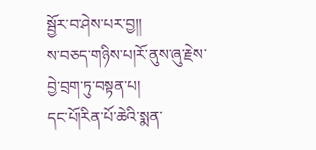སྦྱོར་བ་ཤེས་པར་བྱ།།
ས་བཅད་གཉིས་པ།རོ་ནུས་ཞུ་རྗེས་བྱེ་བྲག་ཏུ་བསྟན་པ།
དང་པོ།རིན་པོ་ཆེའི་སྨན་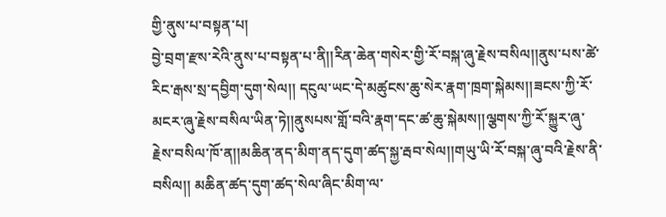གྱི་ནུས་པ་བསྟན་པ།
བྱེ་བྲག་རྫས་རེའི་ནུས་པ་བསྟན་པ་ནི།།རིན་ཆེན་གསེར་གྱི་རོ་བསྐ་ཞུ་རྗེས་བསིལ།།ནུས་པས་ཚེ་རིང་རྒས་སྲ་དབྱིག་དུག་སེལ།། དངུལ་ཡང་དེ་མཚུངས་ཆུ་སེར་རྣག་ཁྲག་སྐེམས།།ཟངས་ཀྱི་རོ་མངར་ཞུ་རྗེས་བསིལ་ཡིན་ཏེ།།ནུསཔས་གློ་བའི་རྣག་དང་ཚ་ཆུ་སྐེམས།།ལྕགས་ཀྱི་རོ་སྐྱུར་ཞུ་རྗེས་བསིལ་ཁོ་ན།།མཆིན་ནད་མིག་ནད་དུག་ཚད་སྐྱ་རྦབ་སེལ།།གཡུ་ཡི་རོ་བསྐ་ཞུ་བའི་རྗེས་ནི་བསིལ།། མཆིན་ཚད་དུག་ཚད་སེལ་ཞིང་མིག་ལ་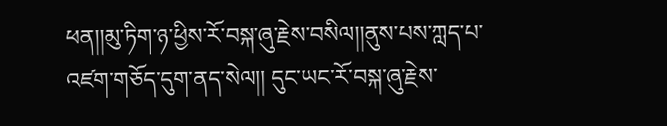ཕན།།མུ་ཏིག་ཉ་ཕྱིས་རོ་བསྐ་ཞུ་རྗེས་བསིལ།།ནུས་པས་ཀླད་པ་འཛག་གཅོད་དུག་ནད་སེལ།། དུང་ཡང་རོ་བསྐ་ཞུ་རྗེས་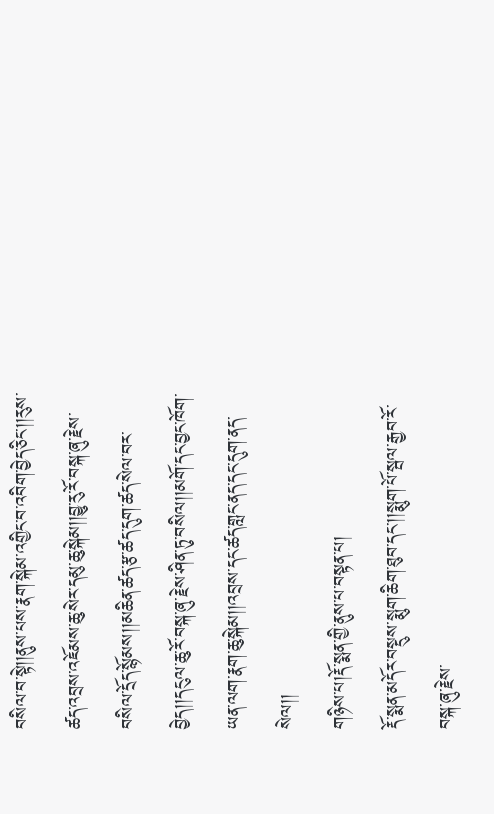བསིལ་བ་སྟེ།།ནུས་པས་རྣག་སྐེམ་འགྱིང་བ་འབིག་བྱེད་ཅིང་།།རུས་ཚད་འབྲས་འཇོམས་ཆུ་སེར་དམུ་ཆུ་སྐེམ།།བྱུ་རུ་རོ་བསྐ་ཞུ་རྗེས་བསིལ་དྲོད་སྙོམས།།མཆིན་ཚད་རྩ་ཚད་དུག་ཚད་སེལ་བར་བྱེད།།དངུལ་ཆུ་རོ་བསྐ་ཞུ་རྗེས་ཤིན་ཏུ་བསིལ།།མགོ་དང་བྱང་ཁོག་ཡན་ལག་རྣག་ཆུ་སྐེམ།།འབྲས་དང་ཚད་གླང་ནད་དང་དུག་ནད་སེལ།།
གཉིས་པ།རྡོ་སྨན་གྱི་ནུས་པ་བསྟན་པ།
རྡོ་སྨན་མདོར་བསྡུས་སྨུག་ཆིག་ཐུབ་དང་།།སྨུག་པོ་སྦལ་རྒྱབ་རོ་བསྐ་ཞུ་རྗེས་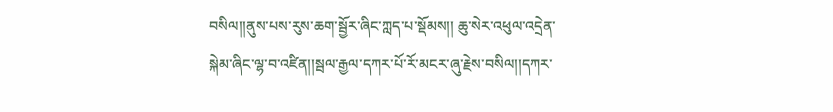བསིལ།།ནུས་པས་རུས་ཆག་སྦྱོར་ཞིང་ཀླད་པ་སྡོམས།། ཆུ་སེར་འཕུལ་འདྲེན་སྐེམ་ཞིང་ལྷ་བ་འཛིན།།སྦལ་རྒྱལ་དཀར་པོ་རོ་མངར་ཞུ་རྗེས་བསིལ།།དཀར་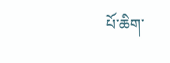པོ་ཆིག་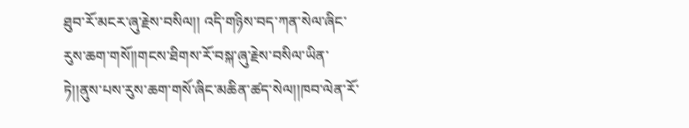ཐུབ་རོ་མངར་ཞུ་རྗེས་བསིལ།། འདི་གཉིས་བད་ཀན་སེལ་ཞིང་རུས་ཆག་གསོ།།གངས་ཐིགས་རོ་བསྐ་ཞུ་རྗེས་བསིལ་ཡིན་ཏེ།།ནུས་པས་རུས་ཆག་གསོ་ཞིང་མཆིན་ཚད་སེལ།།ཁབ་ལེན་རོ་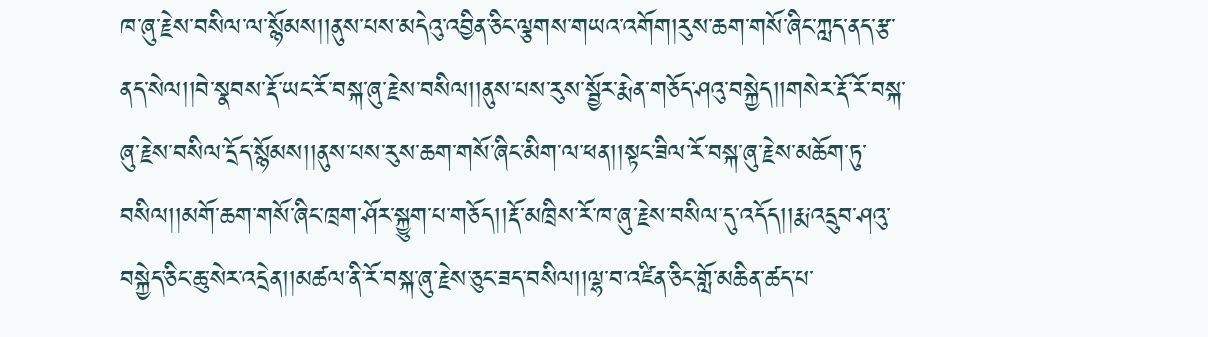ཁ་ཞུ་རྗེས་བསིལ་ལ་སྙོམས།།ནུས་པས་མདེའུ་འབྱིན་ཅིང་ལྕགས་གཡའ་འགོག།རུས་ཆག་གསོ་ཞིང་ཀླད་ནད་རྩ་ནད་སེལ།།བེ་སྣབས་རྡོ་ཡང་རོ་བསྐ་ཞུ་རྗེས་བསིལ།།ནུས་པས་རུས་སྦྱོར་རྨེན་གཅོད་ཤའུ་བསྐྱེད།།གསེར་རྡོ་རོ་བསྐ་ཞུ་རྗེས་བསིལ་དྲོད་སྙོམས།།ནུས་པས་རུས་ཆག་གསོ་ཞིང་མིག་ལ་ཕན།།སྟང་ཟིལ་རོ་བསྐ་ཞུ་རྗེས་མཆོག་ཏུ་བསིལ།།མགོ་ཆག་གསོ་ཞིང་ཁྲག་ཤོར་སྐྱུག་པ་གཅོད།།རྡོ་མཁྲིས་རོ་ཁ་ཞུ་རྗེས་བསིལ་དུ་འདོད།།རྨ་འདྲུབ་ཤའུ་བསྐྱེད་ཅིང་ཆུ་སེར་འདྲེན།།མཚལ་ནི་རོ་བསྐ་ཞུ་རྗེས་ཅུང་ཟད་བསིལ།།ལྷ་བ་འཛིན་ཅིང་གློ་མཆིན་ཚད་པ་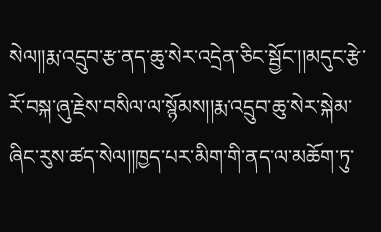སེལ།།རྨ་འདྲུབ་རྩ་ནད་ཆུ་སེར་འདྲེན་ཅིང་སྦྱོང་།།མདུང་རྩེ་རོ་བསྐ་ཞུ་རྗེས་བསིལ་ལ་སྙོམས།།རྨ་འདྲུབ་ཆུ་སེར་སྐེམ་ཞིང་རུས་ཚད་སེལ།།ཁྱད་པར་མིག་གི་ནད་ལ་མཆོག་ཏུ་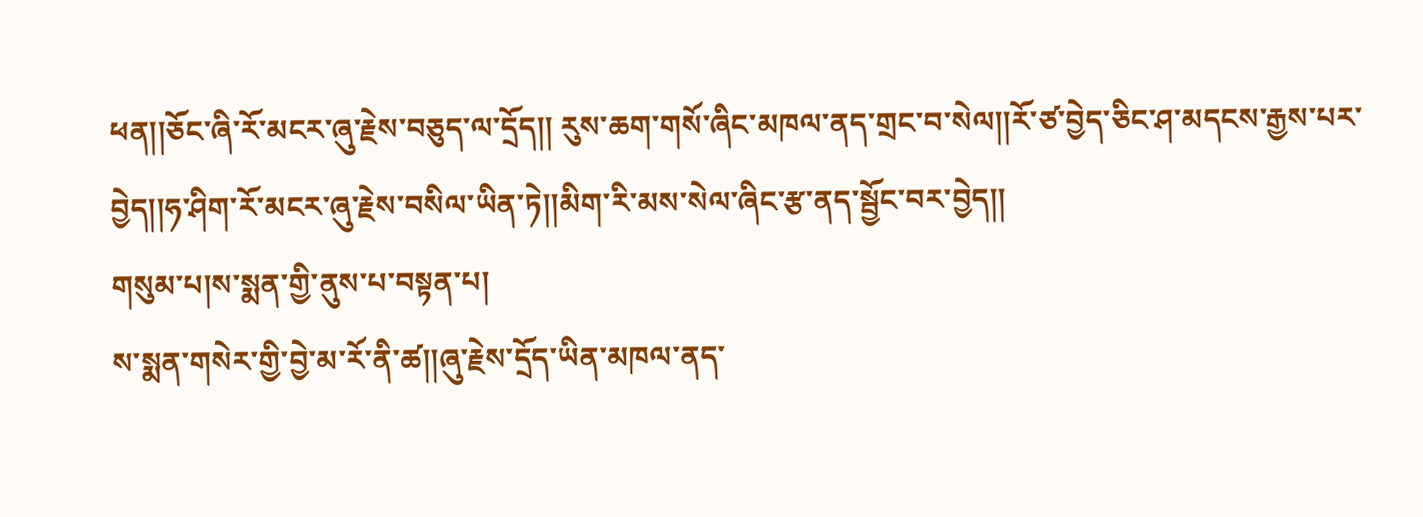ཕན།།ཅོང་ཞི་རོ་མངར་ཞུ་རྗེས་བཅུད་ལ་དྲོད།། རུས་ཆག་གསོ་ཞིང་མཁལ་ནད་གྲང་བ་སེལ།།རོ་ཙ་བྱེད་ཅིང་ཤ་མདངས་རྒྱས་པར་བྱེད།།ཧ་ཤིག་རོ་མངར་ཞུ་རྗེས་བསིལ་ཡིན་ཏེ།།མིག་རི་མས་སེལ་ཞིང་རྩ་ནད་སྦྱོང་བར་བྱེད།།
གསུམ་པ།ས་སྨན་གྱི་ནུས་པ་བསྟན་པ།
ས་སྨན་གསེར་གྱི་བྱེ་མ་རོ་ནི་ཚ།།ཞུ་རྗེས་དྲོད་ཡིན་མཁལ་ནད་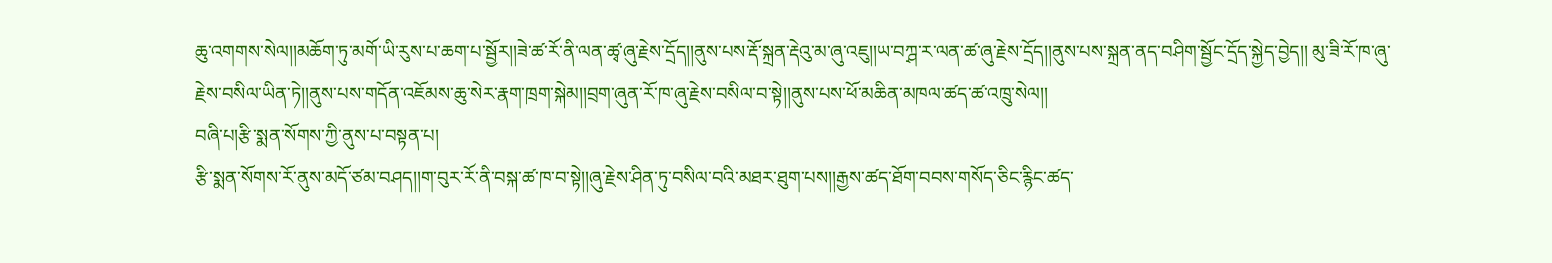ཆུ་འགགས་སེལ།།མཆོག་ཏུ་མགོ་ཡི་རུས་པ་ཆག་པ་སྦྱོར།།ཟེ་ཚ་རོ་ནི་ལན་ཚྭ་ཞུ་རྗེས་དྲོད།།ནུས་པས་རྡོ་སྐྲན་རྡེའུ་མ་ཞུ་འཇུ།།ཡ་བཀྴ་ར་ལན་ཚ་ཞུ་རྗེས་དྲོད།།ནུས་པས་སྐྲན་ནད་བཤིག་སྦྱོང་དྲོད་སྐྱེད་བྱེད།། མུ་ཟི་རོ་ཁ་ཞུ་རྗེས་བསིལ་ཡིན་ཏེ།།ནུས་པས་གདོན་འཇོམས་ཆུ་སེར་རྣག་ཁྲག་སྐེམ།།བྲག་ཞུན་རོ་ཁ་ཞུ་རྗེས་བསིལ་བ་སྟེ།།ནུས་པས་ཕོ་མཆིན་མཁལ་ཚད་ཚ་འཁྲུ་སེལ།།
བཞི་པ།རྩི་སྨན་སོགས་ཀྱི་ནུས་པ་བསྟན་པ།
རྩི་སྨན་སོགས་རོ་ནུས་མདོ་ཙམ་བཤད།།ག་བུར་རོ་ནི་བསྐ་ཚ་ཁ་བ་སྟེ།།ཞུ་རྗེས་ཤིན་ཏུ་བསིལ་བའི་མཐར་ཐུག་པས།།རྒྱས་ཚད་ཐོག་བབས་གསོད་ཅིང་རྙིང་ཚད་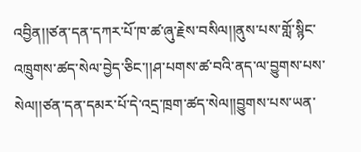འབྱིན།།ཙན་དན་དཀར་པོ་ཁ་ཚ་ཞུ་རྗེས་བསིལ།།ནུས་པས་གློ་སྙིང་འཁྲུགས་ཚད་སེལ་བྱེད་ཅིང་།།ཤ་པགས་ཚ་བའི་ནད་ལ་བྱུགས་པས་སེལ།།ཙན་དན་དམར་པོ་དེ་འདྲ་ཁྲག་ཚད་སེལ།།བྱུགས་པས་ཡན་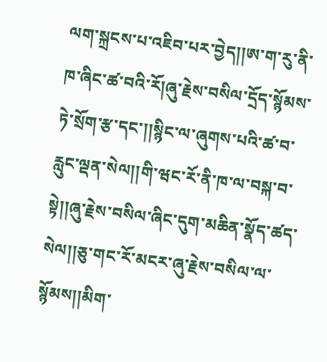ལག་སྐྲངས་པ་འཇིབ་པར་བྱེད།།ཨ་ག་རུ་ནི་ཁ་ཞིང་ཚ་བའི་རོ།ཞུ་རྗེས་བསིལ་དྲོད་སྙོམས་ཏེ་སྲོག་རྩ་དང་།།སྙིང་ལ་ཞུགས་པའི་ཚ་བ་རླུང་ལྡན་སེལ།།གི་ཝང་རོ་ནི་ཁ་ལ་བསྐ་བ་སྟེ།།ཞུ་རྗེས་བསིལ་ཞིང་དུག་མཆིན་སྣོད་ཚད་སེལ།།ཅུ་གང་རོ་མངར་ཞུ་རྗེས་བསིལ་ལ་སྙོམས།།མིག་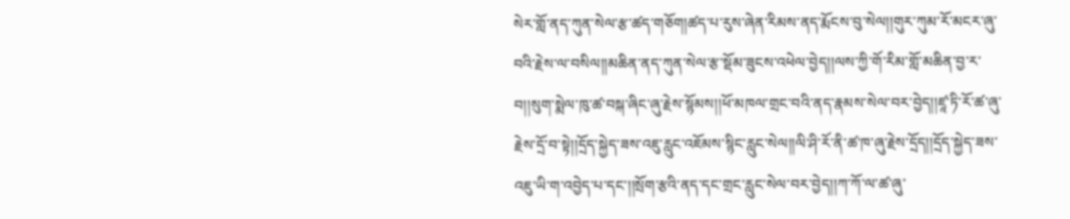སེར་གློ་ནད་ཀུན་སེལ་རྩ་ཚད་གཅོག།ཚད་པ་རུས་ཞེན་རིམས་ནད་རྨོངས་བུ་སེལ།།གུར་ཀུམ་རོ་མངར་ཞུ་བའི་རྗེས་ལ་བསིལ།།མཆིན་ནད་ཀུན་སེལ་རྩ་སྡོམ་ཟུངས་འཕེལ་བྱེད།།ལས་ཀྱི་གོ་རིམ་གློ་མཆིན་བྱ་ར་བ།།སུག་སྨེལ་ཁུ་ཚ་བསྐ་ཞིང་ཞུ་རྗེས་སྙོམས།།ཕོ་མཁལ་གྲང་བའི་ནད་རྣམས་སེལ་བར་བྱེད།།ཛཱ་ཏི་རོ་ཚ་ཞུ་རྗེས་དྲོ་བ་སྟེ།།དྲོད་སྐྱེད་ཟས་འཇུ་རླུང་འཇོམས་སྙིང་རླུང་སེལ།།ལི་ཤི་རོ་ནི་ཚ་ཁ་ཞུ་རྗེས་དྲོད།།དྲོད་སྐྱེད་ཟས་འཇུ་ཡི་ག་འབྱེད་པ་དང་།།སྲོག་རྩའི་ནད་དང་གྲང་རླུང་སེལ་བར་བྱེད།།ཀ་ཀོ་ལ་ཚ་ཞུ་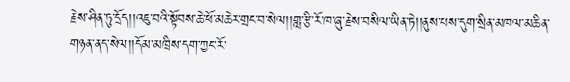རྗེས་ཤིན་ཏུ་དྲོད།།འཇུ་བའི་སྟོབས་ཆེ་ཕོ་མཆེར་གྲང་བ་སེལ།།གླ་རྩི་རོ་ཁ་ཞུ་རྗེས་བསིལ་ཡིན་ཏེ།།ནུས་པས་དུག་སྲིན་མཁལ་མཆིན་གཉན་ནད་སེལ།།དོམ་མཁྲིས་དག་ཀྱང་རོ་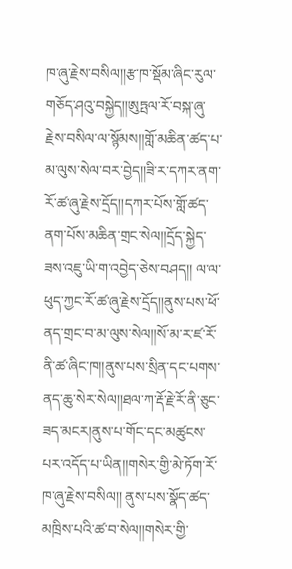ཁ་ཞུ་རྗེས་བསིལ།།རྩ་ཁ་སྡོམ་ཞིང་རུལ་གཅོད་ཤའུ་བསྐྱེད།།ཨུཏྤལ་རོ་བསྐ་ཞུ་རྗེས་བསིལ་ལ་སྙོམས།།གློ་མཆིན་ཚད་པ་མ་ལུས་སེལ་བར་བྱེད།།ཟི་ར་དཀར་ནག་རོ་ཚ་ཞུ་རྗེས་དྲོད།།དཀར་པོས་གློ་ཚད་ནག་པོས་མཆིན་གྲང་སེལ།།དྲོད་སྐྱེད་ཟས་འཇུ་ཡི་ག་འབྱེད་ཅེས་བཤད།། ལ་ལ་ཕུད་ཀྱང་རོ་ཚ་ཞུ་རྗེས་དྲོད།།ནུས་པས་ཕོ་ནད་གྲང་བ་མ་ལུས་སེལ།།སོ་མ་ར་ཛ་རོ་ནི་ཚ་ཞིང་ཁ།།ནུས་པས་སྲིན་དང་པགས་ནད་ཆུ་སེར་སེལ།།ཐལ་ཀ་རྡོ་རྗེ་རོ་ནི་ཅུང་ཟད་མངར།ནུས་པ་གོང་དང་མཚུངས་པར་འདོད་པ་ཡིན།།གསེར་གྱི་མེ་ཏོག་རོ་ཁ་ཞུ་རྗེས་བསིལ།། ནུས་པས་སྣོད་ཚད་མཁྲིས་པའི་ཚ་བ་སེལ།།གསེར་གྱི་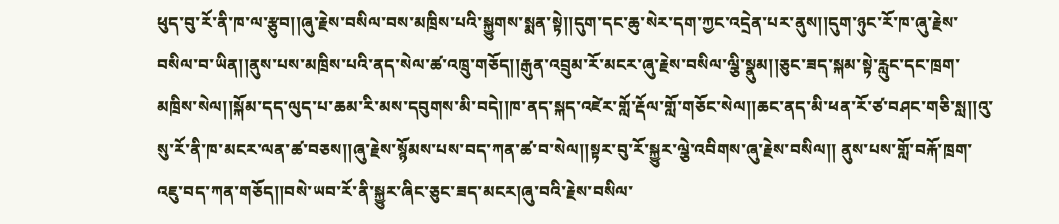ཕུད་བུ་རོ་ནི་ཁ་ལ་རྩུབ།།ཞུ་རྗེས་བསིལ་བས་མཁྲིས་པའི་སྐྱུགས་སྨན་སྟེ།།དུག་དང་ཆུ་སེར་དག་ཀྱང་འདྲེན་པར་ནུས།།དུག་ཉུང་རོ་ཁ་ཞུ་རྗེས་བསིལ་བ་ཡིན།།ནུས་པས་མཁྲིས་པའི་ནད་སེལ་ཚ་འཁྲུ་གཅོད།།རྒུན་འབྲུམ་རོ་མངར་ཞུ་རྗེས་བསིལ་ལྕི་སྣུམ།།ཅུང་ཟད་སྐམ་སྟེ་རླུང་དང་ཁྲག་མཁྲིས་སེལ།།སྐོམ་དད་ལུད་པ་ཆམ་རི་མས་དབུགས་མི་བདེ།།ཁ་ནད་སྐད་འཛེར་གློ་རྡོལ་གློ་གཅོང་སེལ།།ཆང་ནད་མི་ཕན་རོ་ཙ་བཤང་གཅི་སླ།།འུ་སུ་རོ་ནི་ཁ་མངར་ལན་ཚ་བཅས།།ཞུ་རྗེས་སྙོམས་པས་བད་ཀན་ཚ་བ་སེལ།།སྟར་བུ་རོ་སྐྱུར་ལྕེ་འབིགས་ཞུ་རྗེས་བསིལ།། ནུས་པས་གློ་བརྐོ་ཁྲག་འཇུ་བད་ཀན་གཅོད།།བསེ་ཡབ་རོ་ནི་སྐྱུར་ཞིང་ཅུང་ཟད་མངར།ཞུ་བའི་རྗེས་བསིལ་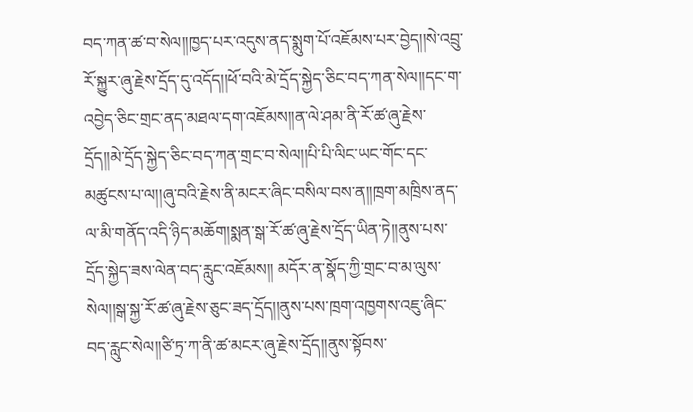བད་ཀན་ཚ་བ་སེལ།།ཁྱད་པར་འདུས་ནད་སྨུག་པོ་འཇོམས་པར་བྱེད།།སེ་འབྲུ་རོ་སྐྱུར་ཞུ་རྗེས་དྲོད་དུ་འདོད།།ཕོ་བའི་མེ་དྲོད་སྐྱེད་ཅིང་བད་ཀན་སེལ།།དང་ག་འབྱེད་ཅིང་གྲང་ནད་མཐལ་དག་འཇོམས།།ན་ལེ་ཤམ་ནི་རོ་ཚ་ཞུ་རྗེས་དྲོད།།མེ་དྲོད་སྐྱེད་ཅིང་བད་ཀན་གྲང་བ་སེལ།།པི་པི་ལིང་ཡང་གོང་དང་མཚུངས་པ་ལ།།ཞུ་བའི་རྗེས་ནི་མངར་ཞིང་བསིལ་བས་ན།།ཁྲག་མཁྲིས་ནད་ལ་མི་གནོད་འདི་ཉིད་མཆོག།སྨན་སྒ་རོ་ཚ་ཞུ་རྗེས་དྲོད་ཡིན་ཏེ།།ནུས་པས་དྲོད་སྐྱེད་ཟས་ལེན་བད་རླུང་འཇོམས།། མདོར་ན་སྣོད་ཀྱི་གྲང་བ་མ་ལུས་སེལ།།སྒ་སྐྱ་རོ་ཚ་ཞུ་རྗེས་ཅུང་ཟད་དྲོད།།ནུས་པས་ཁྲག་འཁྱགས་འཇུ་ཞིང་བད་རླུང་སེལ།།ཙི་ཏྲ་ཀ་ནི་ཚ་མངར་ཞུ་རྗེས་དྲོད།།ནུས་སྟོབས་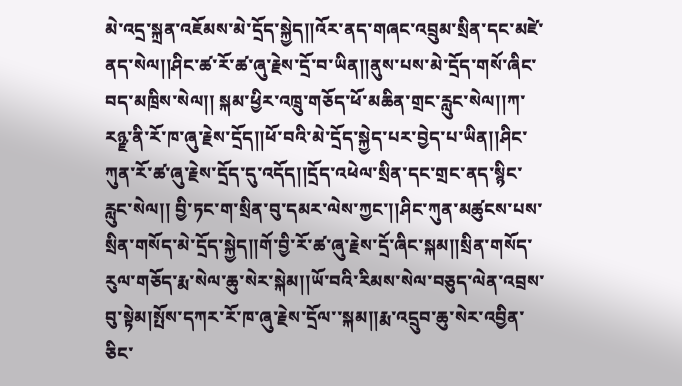མེ་འདྲ་སྐྲན་འཇོམས་མེ་དྲོད་སྐྱེད།།འོར་ནད་གཞང་འབྲུམ་སྲིན་དང་མཛེ་ནད་སེལ།།ཤིང་ཚ་རོ་ཚ་ཞུ་རྗེས་དྲོ་བ་ཡིན།།ནུས་པས་མེ་དྲོད་གསོ་ཞིང་བད་མཁྲིས་སེལ།། སྐམ་ཕྱིར་འཁྲུ་གཅོད་ཕོ་མཆིན་གྲང་རླུང་སེལ།།ཀ་རཉྫ་ནི་རོ་ཁ་ཞུ་རྗེས་དྲོད།།ཕོ་བའི་མེ་དྲོད་སྐྱེད་པར་བྱེད་པ་ཡིན།།ཤིང་ཀུན་རོ་ཚ་ཞུ་རྗེས་དྲོད་དུ་འདོད།།དྲོད་འཕེལ་སྲིན་དང་གྲང་ནད་སྙིང་རླུང་སེལ།། བྱི་ཏང་ག་སྲིན་བུ་དམར་ལེས་ཀྱང་།།ཤིང་ཀུན་མཚུངས་པས་སྲིན་གསོད་མེ་དྲོད་སྐྱེད།།གོ་བྱི་རོ་ཚ་ཞུ་རྗེས་དྲོ་ཞིང་སྐམ།།སྲིན་གསོད་རུལ་གཅོད་རྨ་སེལ་ཆུ་སེར་སྐེམ།།ཡོ་བའི་རིམས་སེལ་བཅུད་ལེན་འབྲས་བུ་སྟེམ།སྤོས་དཀར་རོ་ཁ་ཞུ་རྗེས་དྲོལ་་སྐམ།།རྨ་འདྲུབ་ཆུ་སེར་འབྱིན་ཅིང་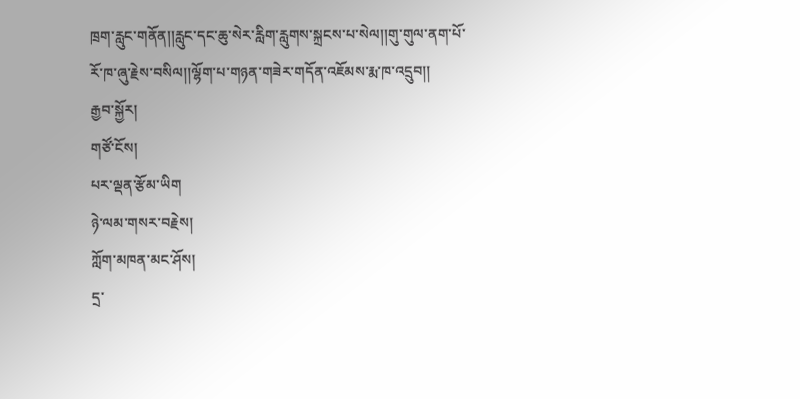ཁྲག་རླུང་གནོན།།རླུང་དང་ཆུ་སེར་རླིག་རླུགས་སྐྲངས་པ་སེལ།།གུ་གུལ་ནག་པོ་རོ་ཁ་ཞུ་རྗེས་བསིལ།།ལྷོག་པ་གཉན་གཟེར་གདོན་འཇོམས་རྨ་ཁ་འདྲུབ།།
རྒྱབ་སྐྱོར།
གཙོ་ངོས།
པར་ལྡན་རྩོམ་ཡིག
ཉེ་ལམ་གསར་བརྗེས།
ཀློག་མཁན་མང་ཤོས།
དྲ་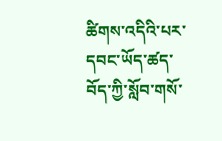ཚིགས་འདིའི་པར་དབང་ཡོད་ཚད་བོད་ཀྱི་སློབ་གསོ་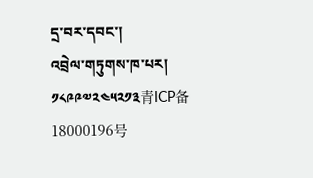དྲ་བར་དབང་།
འབྲེལ་གཏུགས་ཁ་པར། ༡༨༩༩༧༢༤༥༢༡༣青ICP备18000196号